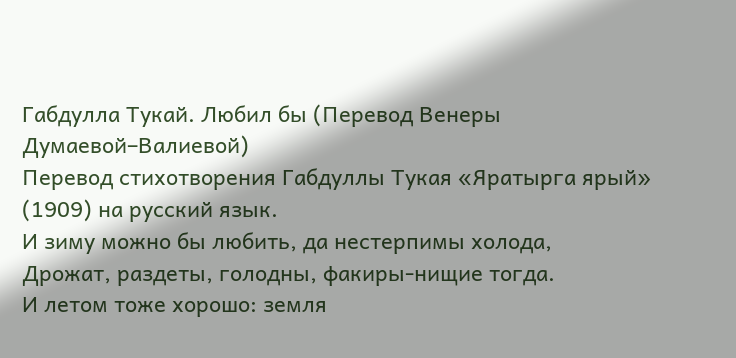Габдулла Тукай. Любил бы (Перевод Венеры Думаевой–Валиевой)
Перевод стихотворения Габдуллы Тукая «Яратырга ярый» (1909) на русский язык.
И зиму можно бы любить, да нестерпимы холода,
Дрожат, раздеты, голодны, факиры-нищие тогда.
И летом тоже хорошо: земля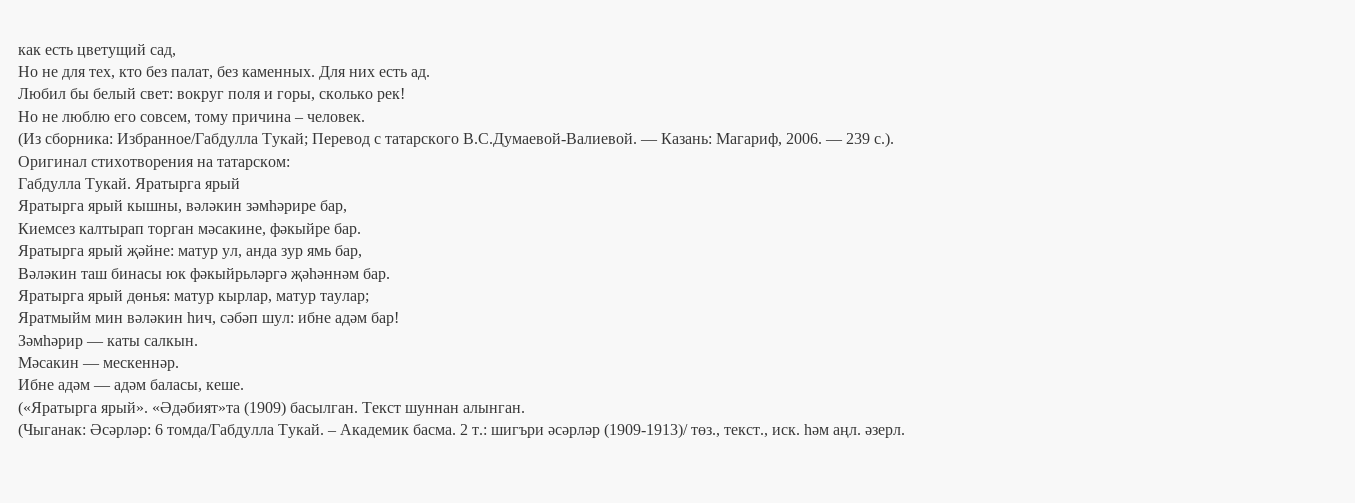как есть цветущий сад,
Но не для тех, кто без палат, без каменных. Для них есть ад.
Любил бы белый свет: вокруг поля и горы, сколько рек!
Но не люблю его совсем, тому причина – человек.
(Из сборника: Избранное/Габдулла Тукай; Перевод с татарского В.С.Думаевой-Валиевой. — Казань: Магариф, 2006. — 239 с.).
Оригинал стихотворения на татарском:
Габдулла Тукай. Яратырга ярый
Яратырга ярый кышны, вәләкин зәмһәрире бар,
Киемсез калтырап торган мәсакине, фәкыйре бар.
Яратырга ярый җәйне: матур ул, анда зур ямь бар,
Вәләкин таш бинасы юк фәкыйрьләргә җәһәннәм бар.
Яратырга ярый дөнья: матур кырлар, матур таулар;
Яратмыйм мин вәләкин һич, сәбәп шул: ибне адәм бар!
Зәмһәрир — каты салкын.
Мәсакин — мескеннәр.
Ибне адәм — адәм баласы, кеше.
(«Яратырга ярый». «Әдәбият»та (1909) басылган. Текст шуннан алынган.
(Чыганак: Әсәрләр: 6 томда/Габдулла Тукай. – Академик басма. 2 т.: шигъри әсәрләр (1909-1913)/ төз., текст., иск. һәм аңл. әзерл.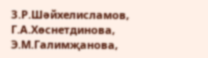З.Р.Шәйхелисламов, Г.А.Хөснетдинова, Э.М.Галимҗанова,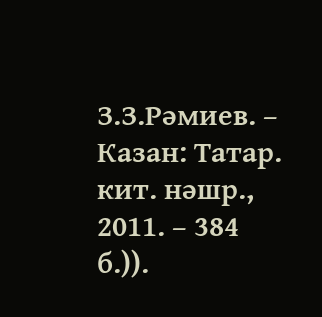З.З.Рәмиев. – Казан: Татар. кит. нәшр., 2011. – 384 б.)).